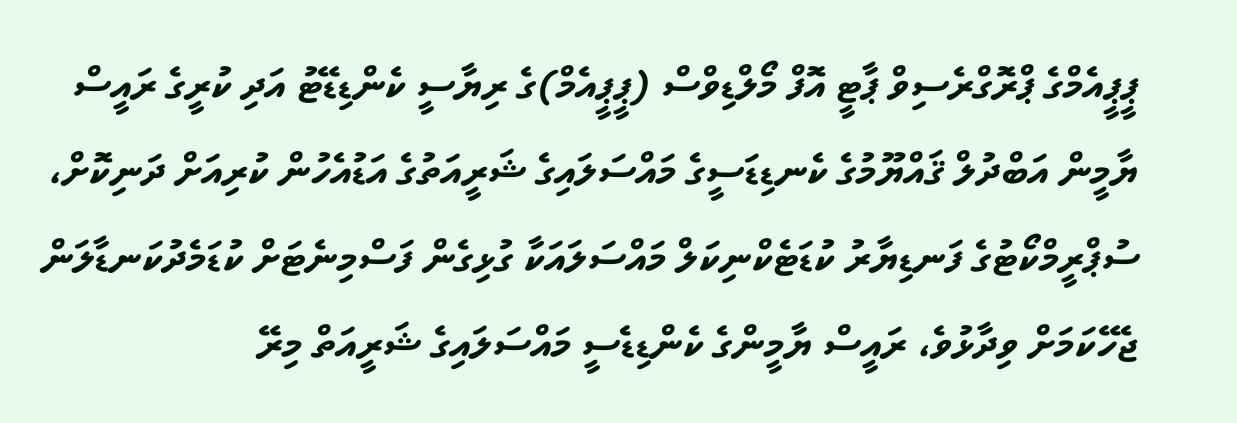ޕީޕީއެމްގެ ޕްރޮގްރެސިވް ޕާޓީ އޮފް މޯލްޑިވްސް (ޕީޕީއެމް)ގެ ރިޔާސީ ކެންޑިޑޭޓު އަދި ކުރީގެ ރައީސް ޔާމީން އަބްދުލް ޤައްޔޫމުގެ ކެނޑިޑަސީގެ މައްސަލައިގެ ޝަރީއަތުގެ އަޑުއެހުން ކުރިއަށް ދަނިކޮށް، ސުޕްރީމްކޯޓުގެ ފަނޑިޔާރު ކުޑަޓެކްނިކަލް މައްސަލައަކާ ގުޅިގެން ފަސްމިނެޓަށް ކުޑަމެދުކަނޑާލަން ޖެހޭކަމަށް ވިދާޅުވެ، ރައީސް ޔާމީންގެ ކެންޑިޑެސީ މައްސަލައިގެ ޝަރީއަތް މިރޭ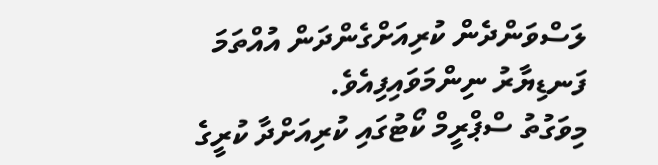ލަސްވަންދެން ކުރިއަށްގެންދަން އުއްތަމަ ފަނޑިޔާރު ނިންމަވައިފިއެވެ.
މިވަގުތު ސްޕްރީމް ކޯޓުގައި ކުރިއަށްދާ ކުރީގެ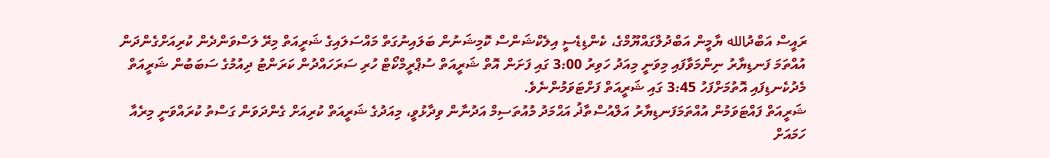ރައީސް އަބްދުالله ޔާމީން އަބްދުލްގައްޔޫމްގެ، ކެންޑިޑެސީ އިލެކްޝަންސް ކޮމިޝަނުން ބަލައިނުގަތް މައްސަލައިގެ ޝަރީއަތް މިރޭ ލަސްވަންދެން ކުރިއަށްގެންދަން އުއްތަމަ ފަނޑިޔާރު ނިންމަވާފައި މިވަނީ މިއަދު ހަވިރު 3:00 ގައި ފަށަން އޮތް ޝަރީއަތް ސުޕްރީމްކޯޓް ހުރި ސަރަހައްދުން ކަރަންޓު ދިއުމުގެ ސަބަބުން ޝަރީއަތް މެދުކެނޑިފައި އޮތުމަށްފަހު 3:45 ގައި ޝަރީއަތް ފަށްޓަވަމުންނެވެ.
ޝަރީއަތް ފައްޓަވަމުން އުއްތަމަފަނޑިޔާރު އަލްއުސްތާޛު އަޙްމަދު މުއުތަސިމް އަދުނާން ވިދާޅުވީ، މިއަދުގެ ޝަރީއަތް ކުރިއަށް ގެންދަވަން ގަސްތު ކުރައްވަނީ މިރެއާ ހަމައަށް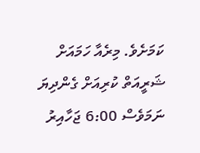ކަމަށެވެ. މިރެއާ ހަމައަށް ޝަރީއަތް ކުރިއަށް ގެންދިޔަ ނަމަވެސް 6:00 ޖަހާއިރު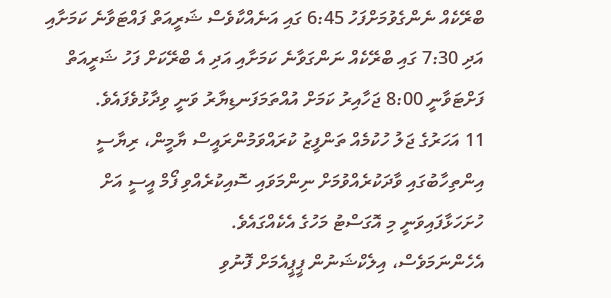ބްރޭކެއް ނެންގެވުމަށްފަހު 6:45 ގައި އަނެއްކާވެސް ޝަރީއަތް ފައްޓަވާނެ ކަމަށާއި އަދި 7:30 ގައި ބްރޭކެއް ނަންގަވާނެ ކަމަށާއި އަދި އެ ބްރޭކަށް ފަހު ޝަރީއަތް ފަށްޓަވާނީ 8:00 ޖަހާއިރު ކަމަށް އުއްތަމަފަނޑިޔާރު ވަނީ ވިދާޅުވެފައެވެ.
11 އަހަރުގެ ޖަލު ހުކުމެއް ތަންފީޒު ކުރައްވަމުންރައީސް ޔާމީން، ރިޔާސީ އިންތިހާބުގައި ވާދަކުރެއްވުމަށް ނިންމަވައި ސޮއިކުރެއްވި ފޯމް އީސީ އަށް ހުށަހަޅާފައިވަނީ މި އޮގަސްޓު މަހުގެ އެކެއްގައެވެ.
އެހެންނަމަވެސް، އިލެކްޝަނުން ޕީޕީއެމަށް ފޮނުވި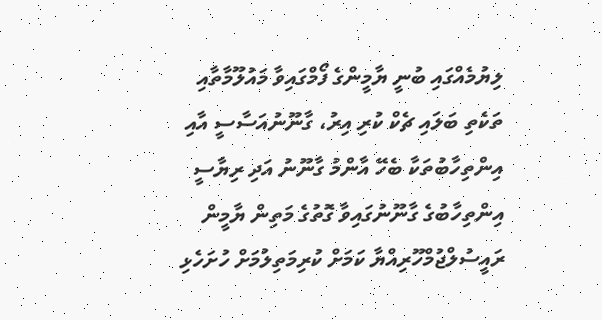ލިޔުމެއްގައި ބުނީ ޔާމީންގެ ފޯމްގައިވާ މައުލޫމާތާއި ތަކެތި ބަލައި ޗެކް ކުރި އިރު، ގާނޫނުއަސާސީ އާއި އިންތިހާބުތަކާ ބެހޭ އާންމު ގާނޫނު އަދި ރިޔާސީ އިންތިހާބުގެ ގާނޫނުގައިވާ ގޮތުގެ މަތިން ޔާމީން ރައީސުލްޖުމްހޫރިއްޔާ ކަމަށް ކުރިމަތިލުމަށް ހުށަހެޅި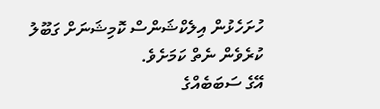ހުށަހެޅުން އިލެކްޝަންސް ކޮމިޝަނަށް ގަބޫލު ކުރެވެން ނެތް ކަމަށެވެ.
އޭގެ ސަބަބެއްގެ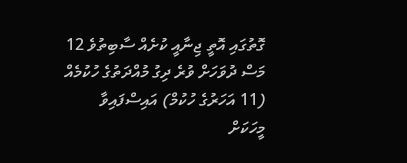ގޮތުގައި އޮތީ ޖިނާއީ ކުށެއް ސާބިތުވެ 12 މަސް ދުވަހަށް ވުރެ ދިގު މުއްދަތުގެ ހުކުމެއް (11 އަހަރުގެ ހުކުމް) އައިސްފައިވާ މީހަކަށް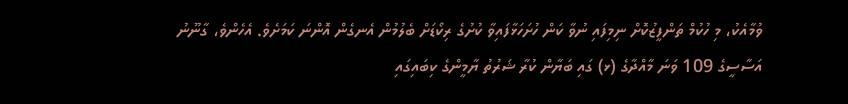ވުމާއެކު، މި ހުކުމް ތަންފީޒުކޮށް ނިމިފައި ނުވާ ކަން ހުށަހަޅާފައިވާ ކުށުގެ ރިކޯޑަށް ބެލުމުން އެނގެން އޮންނަ ކަމަށެވެ. އެހެންވެ، ގާނޫނު އަސާސީގެ 109 ވަނަ މާއްދާގެ (ޅ) ގައި ބަޔާން ކުރާ ޝަރުތު ޔާމީންގެ ކިބައިގައި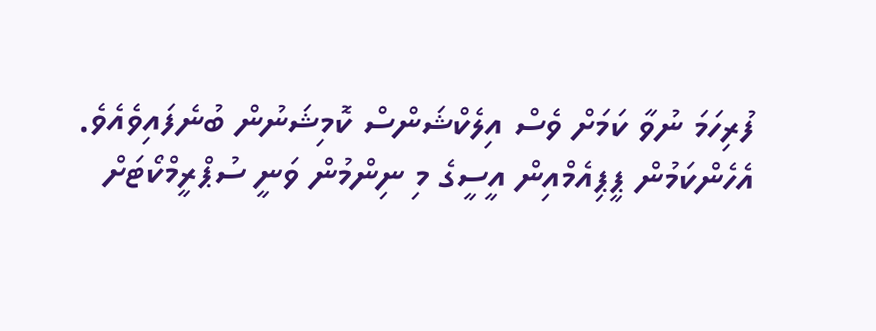ފުރިހަމަ ނުވާ ކަމަށް ވެސް އިލެކްޝަންސް ކޮމިޝަނުން ބުނެފައިވެއެވެ.
އެހެންކަމުން ޕީޕިއެމްއިން އީސީގެ މި ނިންމުން ވަނީ ސުޕްރީމްކޯޓަށް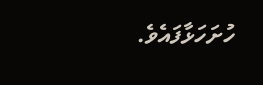ހުށަހަޅާފައެވެ.